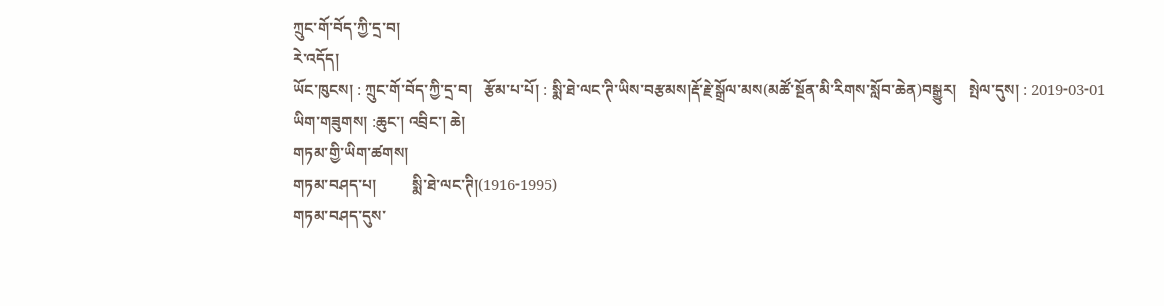ཀྲུང་གོ་བོད་ཀྱི་དྲ་བ།
རེ་འདོད།
ཡོང་ཁུངས། : ཀྲུང་གོ་བོད་ཀྱི་དྲ་བ།   རྩོམ་པ་པོ། : སྨི་ཐེ་ལང་ཊི་ཡིས་བརྩམས།རྡོ་རྗེ་སྒྲོལ་མས(མཚོ་སྔོན་མི་རིགས་སློབ་ཆེན)བསྒྱུར།   སྤེལ་དུས། : 2019-03-01
ཡིག་གཟུགས། :ཆུང་། འབྲིང་། ཆེ།
གཏམ་གྱི་ཡིག་ཚགས།
གཏམ་བཤད་པ།         སྨི་ཐེ་ལང་ཊི།(1916-1995)
གཏམ་བཤད་དུས་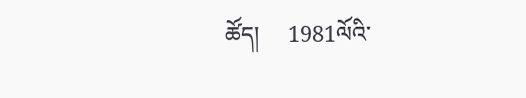ཚོད།     1981ལོའི་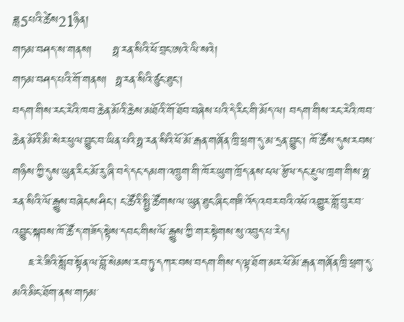ཟླ5པའི་ཚེས21ཉིན།
གཏམ་བཤད་ས་གནས།     ཧྥ་རན་སིའི་ཕོ་བྲང་ཨའེ་ལི་སའེ།
གཏམ་བཤད་པའི་གོ་གནས།  ཧྥ་རན་སིའི་ཙུང་ཐུང་།
བདག་གིས་རང་རེའི་ཁབ་ཆེན་མོའི་ཆེས་མཐོའི་གོ་ཐོབ་བཞེས་པའི་དེ་རིང་གི་མོད་ལ། བདག་གིས་རང་རེའི་ཁབ་ཆེན་མོའི་མི་སེར་ཕུལ་བྱུང་བ་ཡིན་པའི་ཧྥ་རན་སིའི་ཕོ་མོ་རྒན་གཞོན་ཁྲི་ཕྲག་དུ་མ་དྲན་བྱུང་། ཁོ་ཚོས་དུས་རབས་གཉིས་ཀྱི་དུས་ཡུན་རིང་མོ་རུ་ཞི་བདེ་དང་དམག་འཁྲུག་གི་ཁོར་ཡུག་ཁྲོད་ནས་ངལ་རྩོལ་དང་རྔུལ་ཁྲག་གིས་ཧྥ་རན་སིའི་ལོ་རྒྱུས་བཞེངས་ཤིང་། ང་ཚོའི་སྤྱི་ཚོགས་ལ་ཡུན་ཐུང་ཞིང་གཟི་འོད་འབར་བའི་འཕོ་འགྱུར་གློ་བུར་བ་འབྱུང་སྐབས་ཁོ་ཚོ་ད་གཟོད་སྟེས་དབང་གིས་ལོ་རྒྱུས་ཀྱི་གར་སྟེགས་སུ་འབུད་པ་རེད།
    ཇ་རེ་ཟིའི་སློབ་སྟོན་ལ་བློ་སེམས་རབ་ཏུ་དཀར་བས་བདག་གིས་ད་ལྟ་ཐོག་མར་ཕོ་མོ་རྒན་གཞོན་ཁྲི་ཕྲག་དུ་མའི་མིང་ཐོག་ནས་གཏམ་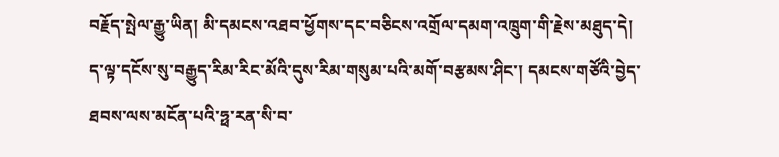བརྗོད་སྤེལ་རྒྱུ་ཡིན། མི་དམངས་འཐབ་ཕྱོགས་དང་བཅིངས་འགྲོལ་དམག་འཁྲུག་གི་རྗེས་མཐུད་དེ། ད་ལྟ་དངོས་སུ་བརྒྱུད་རིམ་རིང་མོའི་དུས་རིམ་གསུམ་པའི་མགོ་བརྩམས་ཤིང་། དམངས་གཙོའི་བྱེད་ཐབས་ལས་མངོན་པའི་ཧྥ་རན་སི་བ་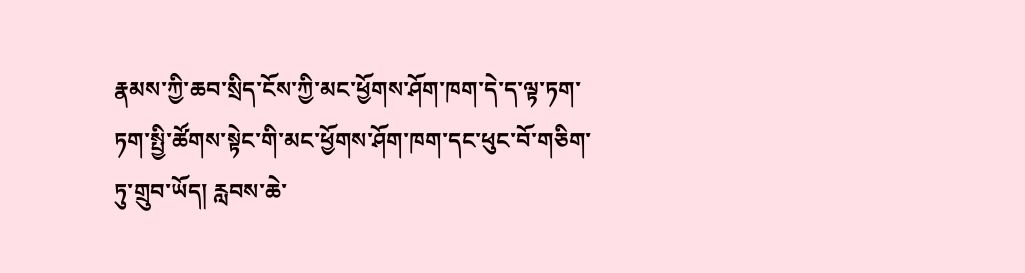རྣམས་ཀྱི་ཆབ་སྲིད་ངོས་ཀྱི་མང་ཕྱོགས་ཤོག་ཁག་དེ་ད་ལྟ་ཏག་ཏག་སྤྱི་ཚོགས་སྟེང་གི་མང་ཕྱོགས་ཤོག་ཁག་དང་ཕུང་བོ་གཅིག་ཏུ་གྲུབ་ཡོད། རླབས་ཆེ་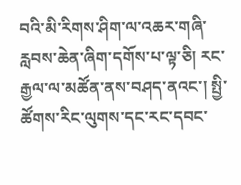བའི་མི་རིགས་ཤིག་ལ་འཆར་གཞི་རླབས་ཆེན་ཞིག་དགོས་པ་ལྟ་ཅི། རང་རྒྱལ་ལ་མཚོན་ནས་བཤད་ནའང་། སྤྱི་ཚོགས་རིང་ལུགས་དང་རང་དབང་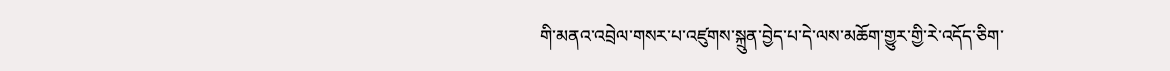གི་མནའ་འབྲེལ་གསར་པ་འཛུགས་སྐྲུན་བྱེད་པ་དེ་ལས་མཆོག་གྱུར་གྱི་རེ་འདོད་ཅིག་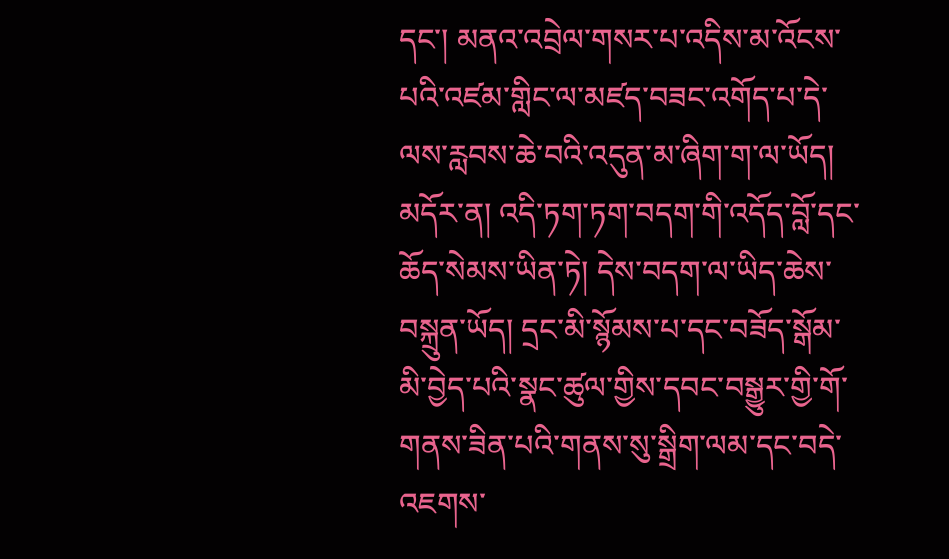དང་། མནའ་འབྲེལ་གསར་པ་འདིས་མ་འོངས་པའི་འཛམ་གླིང་ལ་མཛད་བཟང་འགོད་པ་དེ་ལས་རླབས་ཆེ་བའི་འདུན་མ་ཞིག་ག་ལ་ཡོད། མདོར་ན། འདི་ཏག་ཏག་བདག་གི་འདོད་བློ་དང་ཆོད་སེམས་ཡིན་ཏེ། དེས་བདག་ལ་ཡིད་ཆེས་བསྐྲུན་ཡོད། དྲང་མི་སྙོམས་པ་དང་བཟོད་སྒོམ་མི་བྱེད་པའི་སྣང་ཚུལ་གྱིས་དབང་བསྒྱུར་གྱི་གོ་གནས་ཟིན་པའི་གནས་སུ་སྒྲིག་ལམ་དང་བདེ་འཇགས་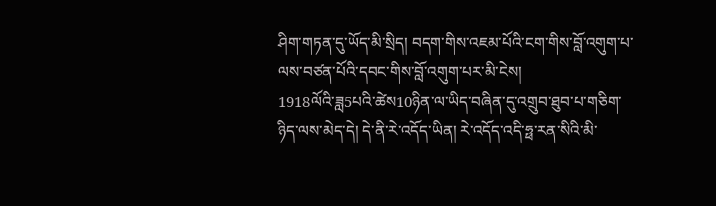ཤིག་གཏན་དུ་ཡོད་མི་སྲིད། བདག་གིས་འཇམ་པོའི་ངག་གིས་བློ་འགུག་པ་ལས་བཙན་པོའི་དབང་གིས་བློ་འགུག་པར་མི་ངེས།
1918ལོའི་ཟླ5པའི་ཚེས10ཉིན་ལ་ཡིད་བཞིན་དུ་འགྲུབ་ཐུབ་པ་གཅིག་ཉིད་ལས་མེད་དེ། དེ་ནི་རེ་འདོད་ཡིན། རེ་འདོད་འདི་ཧྥ་རན་སིའི་མི་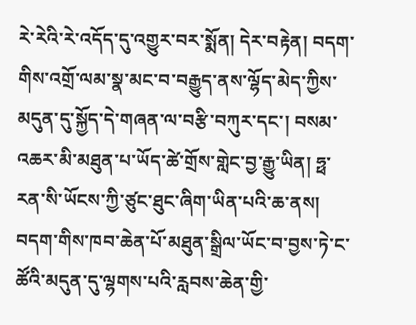རེ་རེའི་རེ་འདོད་དུ་འགྱུར་བར་སྨོན། དེར་བརྟེན། བདག་གིས་འགྲོ་ལམ་སྣ་མང་བ་བརྒྱུད་ནས་ལྷོད་མེད་ཀྱིས་མདུན་དུ་སྐྱོད་དེ་གཞན་ལ་བརྩི་བཀུར་དང་། བསམ་འཆར་མི་མཐུན་པ་ཡོད་ཚེ་གྲོས་གླེང་བྱ་རྒྱུ་ཡིན། ཧྥ་རན་སི་ཡོངས་ཀྱི་ཙུང་ཐུང་ཞིག་ཡིན་པའི་ཆ་ནས། བདག་གིས་ཁབ་ཆེན་པོ་མཐུན་སྒྲིལ་ཡོང་བ་བྱས་ཏེ་ང་ཚོའི་མདུན་དུ་ལྷགས་པའི་རླབས་ཆེན་གྱི་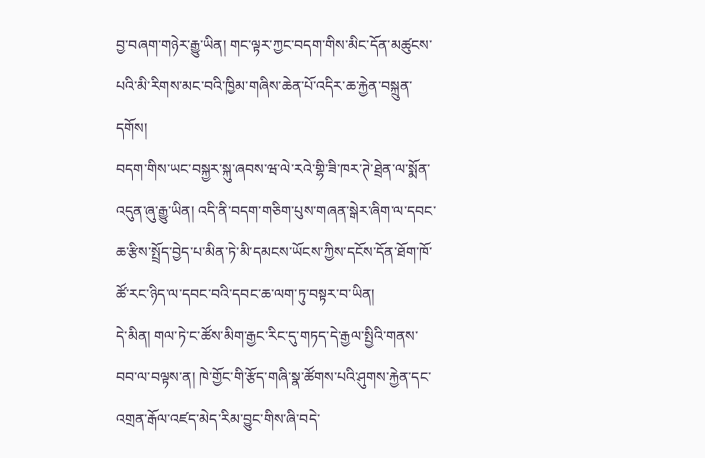བྱ་བཞག་གཉེར་རྒྱུ་ཡིན། གང་ལྟར་ཀྱང་བདག་གིས་མིང་དོན་མཚུངས་པའི་མི་རིགས་མང་བའི་ཁྱིམ་གཞིས་ཆེན་པོ་འདིར་ཆ་རྐྱེན་བསྐྲུན་དགོས།
བདག་གིས་ཡང་བསྐྱར་སྐུ་ཞབས་ཝ་ལེ་རའེ་གྷི་ཟི་ཁར་ཊེ་ཐྲེན་ལ་སྨོན་འདུན་ཞུ་རྒྱུ་ཡིན། འདི་ནི་བདག་གཅིག་པུས་གཞན་སྒེར་ཞིག་ལ་དབང་ཆ་རྩིས་སྤྲོད་བྱེད་པ་མིན་ཏེ་མི་དམངས་ཡོངས་ཀྱིས་དངོས་དོན་ཐོག་ཁོ་ཚོ་རང་ཉིད་ལ་དབང་བའི་དབང་ཆ་ལག་ཏུ་བསྟར་བ་ཡིན།
དེ་མིན། གལ་ཏེ་ང་ཚོས་མིག་རྒྱང་རིང་དུ་གཏད་དེ་རྒྱལ་སྤྱིའི་གནས་བབ་ལ་བལྟས་ན། ཁེ་གྱོང་གི་རྩོད་གཞི་སྣ་ཚོགས་པའི་ཤུགས་རྐྱེན་དང་འགྲན་རྒོལ་འཛད་མེད་རིམ་བྱུང་གིས་ཞི་བདེ་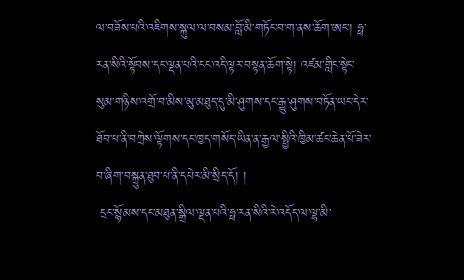ལ་བཟོས་པའི་འཇིགས་སྐུལ་ལ་བསམ་བློ་མི་གཏོང་བ་ག་ནས་ཆོག་ཨང་། ཧྥ་རན་སིའི་སྟོབས་དང་ལྡན་པའི་ངང་འདི་ལྟར་བསྟན་ཆོག་སྟེ། འཛམ་གླིང་སྟེང་སུམ་གཉིས་འགྲོ་བ་མིས་མུ་མཐུད་དུ་མི་ཤུགས་དང་རྒྱུ་ཤུགས་བཏོན་ཡང་དེར་ཐོབ་པ་ནི་བཀྲེས་ལྟོགས་དང་ཁྱད་གསོད་ཡིན་ན་རྒྱལ་སྤྱིའི་ཁྱིམ་ཚང་ཆེན་པོ་ཟེར་བ་ཞིག་བསྐྲུན་ཐུབ་པ་ནི་དཔེར་མི་སྲིད་དོ། །
 དྲང་སྙོམས་དང་མཐུན་སྒྲིལ་ལྡན་པའི་ཧྥ་རན་སིའི་རེ་འདོད་ལ་ལྷ་མི་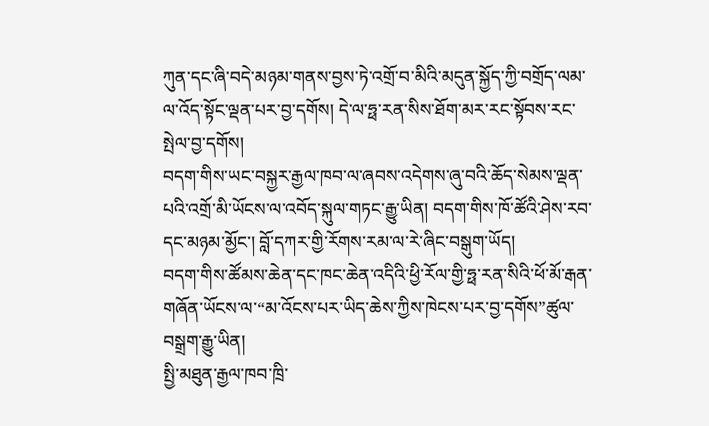ཀུན་དང་ཞི་བདེ་མཉམ་གནས་བྱས་ཏེ་འགྲོ་བ་མིའི་མདུན་སྐྱོད་ཀྱི་བགྲོད་ལམ་ལ་འོད་སྟོང་ལྡན་པར་བྱ་དགོས། དེ་ལ་ཧྥ་རན་སིས་ཐོག་མར་རང་སྟོབས་རང་སྤེལ་བྱ་དགོས།
བདག་གིས་ཡང་བསྐྱར་རྒྱལ་ཁབ་ལ་ཞབས་འདེགས་ཞུ་བའི་ཆོད་སེམས་ལྡན་པའི་འགྲོ་མི་ཡོངས་ལ་འབོད་སྐུལ་གཏང་རྒྱུ་ཡིན། བདག་གིས་ཁོ་ཚོའི་ཤེས་རབ་དང་མཉམ་མྱོང་། བློ་དཀར་གྱི་རོགས་རམ་ལ་རེ་ཞིང་བསྒུག་ཡོད།
བདག་གིས་ཚོམས་ཆེན་དང་ཁང་ཆེན་འདིའི་ཕྱི་རོལ་གྱི་ཧྥ་རན་སིའི་ཕོ་མོ་རྒན་གཞོན་ཡོངས་ལ་“མ་འོངས་པར་ཡིད་ཆེས་ཀྱིས་ཁེངས་པར་བྱ་དགོས”ཚུལ་བསྒྲག་རྒྱུ་ཡིན།
སྤྱི་མཐུན་རྒྱལ་ཁབ་ཁྲི་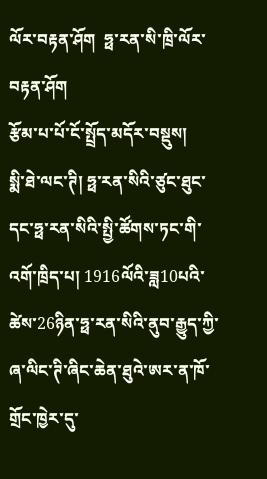ལོར་བརྟན་ཤོག  ཧྥ་རན་སི་ཁྲི་ལོར་བརྟན་ཤོག
རྩོམ་པ་པོ་ངོ་སྤྲོད་མདོར་བསྡུས།
སྨི་ཐེ་ལང་ཊི། ཧྥ་རན་སིའི་ཙུང་ཐུང་དང་ཧྥ་རན་སིའི་སྤྱི་ཚོགས་ཏང་གི་འགོ་ཁྲིད་པ། 1916ལོའི་ཟླ10པའི་ཚེས་26ཉིན་ཧྥ་རན་སིའི་ནུབ་རྒྱུད་ཀྱི་ཞ་ལིང་ཊི་ཞིང་ཆེན་ཐུའེ་ཨར་ན་ཁོ་གྲོང་ཁྱེར་དུ་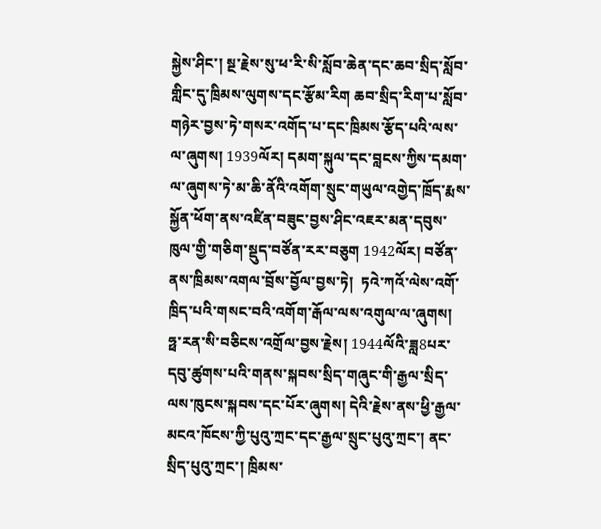སྐྱེས་ཤིང་། སྔ་རྗེས་སུ་ཕ་རི་སི་སློབ་ཆེན་དང་ཆབ་སྲིད་སློབ་གླིང་དུ་ཁྲིམས་ལུགས་དང་རྩོམ་རིག ཆབ་སྲིད་རིག་པ་སློབ་གཉེར་བྱས་ཏེ་གསར་འགོད་པ་དང་ཁྲིམས་རྩོད་པའི་ལས་ལ་ཞུགས། 1939ལོར། དམག་སྐུལ་དང་བླངས་ཀྱིས་དམག་ལ་ཞུགས་ཏེ་མ་ཆི་ནོའི་འགོག་སྲུང་གཡུལ་འགྱེད་ཁྲོད་རྨས་སྐྱོན་ཕོག་ནས་འཛིན་བཟུང་བྱས་ཤིང་འཇར་མན་དབུས་ཁུལ་གྱི་གཅིག་སྡུད་བཙོན་རར་བཅུག 1942ལོར། བཙོན་ནས་ཁྲིམས་འགལ་བྲོས་བྱོལ་བྱས་ཏེ།  ཏའེ་ཀའོ་ལེས་འགོ་ཁྲིད་པའི་གསང་བའི་འགོག་རྒོལ་ལས་འགུལ་ལ་ཞུགས། ཧྥ་རན་སི་བཅིངས་འགྲོལ་བྱས་རྗེས། 1944ལོའི་ཟླ8པར་དབུ་ཚུགས་པའི་གནས་སྐབས་སྲིད་གཞུང་གི་རྒྱལ་སྲིད་ལས་ཁུངས་སྐབས་དང་པོར་ཞུགས། དེའི་རྗེས་ནས་ཕྱི་རྒྱལ་མངའ་ཁོངས་ཀྱི་པུའུ་ཀྲང་དང་རྒྱལ་སྲུང་པུའུ་ཀྲང་། ནང་སྲིད་པུའུ་ཀྲང་། ཁྲིམས་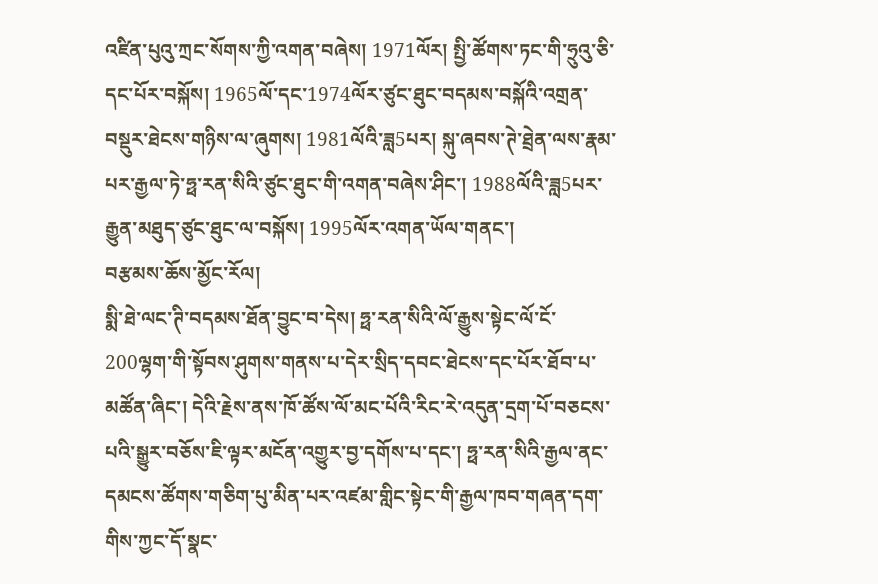འཛིན་པུའུ་ཀྲང་སོགས་ཀྱི་འགན་བཞེས། 1971ལོར། སྤྱི་ཚོགས་ཏང་གི་ཧྲུའུ་ཅི་དང་པོར་བསྐོས། 1965ལོ་དང་1974ལོར་ཙུང་ཐུང་བདམས་བསྐོའི་འགྲན་བསྡུར་ཐེངས་གཉིས་ལ་ཞུགས། 1981ལོའི་ཟླ5པར། སྐུ་ཞབས་ཊེ་ཐྲེན་ལས་རྣམ་པར་རྒྱལ་ཏེ་ཧྥ་རན་སིའི་ཙུང་ཐུང་གི་འགན་བཞེས་ཤིང་། 1988ལོའི་ཟླ5པར་རྒྱུན་མཐུད་ཙུང་ཐུང་ལ་བསྐོས། 1995ལོར་འགན་ཡོལ་གནང་།
བརྩམས་ཆོས་མྱོང་རོལ།
སྨི་ཐེ་ལང་ཊི་བདམས་ཐོན་བྱུང་བ་དེས། ཧྥ་རན་སིའི་ལོ་རྒྱུས་སྟེང་ལོ་ངོ་200ལྷག་གི་སྟོབས་ཤུགས་གནས་པ་དེར་སྲིད་དབང་ཐེངས་དང་པོར་ཐོབ་པ་མཚོན་ཞིང་། དེའི་རྗེས་ནས་ཁོ་ཚོས་ལོ་མང་པོའི་རིང་རེ་འདུན་དྲག་པོ་བཅངས་པའི་སྒྱུར་བཅོས་ཇི་ལྟར་མངོན་འགྱུར་བྱ་དགོས་པ་དང་། ཧྥ་རན་སིའི་རྒྱལ་ནང་དམངས་ཚོགས་གཅིག་པུ་མིན་པར་འཛམ་གླིང་སྟེང་གི་རྒྱལ་ཁབ་གཞན་དག་གིས་ཀྱང་དོ་སྣང་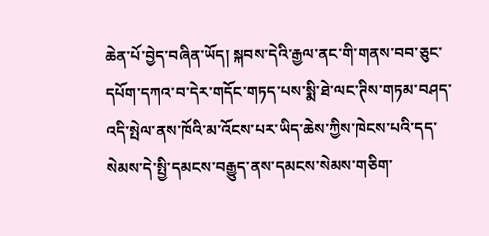ཆེན་པོ་བྱེད་བཞིན་ཡོད། སྐབས་དེའི་རྒྱལ་ནང་གི་གནས་བབ་ཅུང་དཔོག་དཀའ་བ་དེར་གདོང་གཏད་པས་སྨི་ཐེ་ལང་ཊིས་གཏམ་བཤད་འདི་སྤེལ་ནས་ཁོའི་མ་འོངས་པར་ཡིད་ཆེས་ཀྱིས་ཁེངས་པའི་དད་སེམས་དེ་སྤྱི་དམངས་བརྒྱུད་ནས་དམངས་སེམས་གཅིག་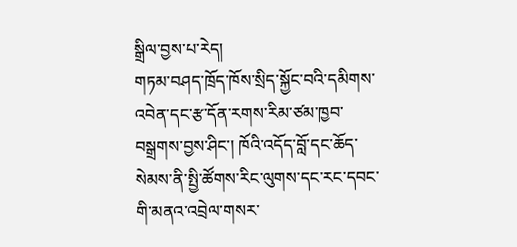སྒྲིལ་བྱས་པ་རེད།
གཏམ་བཤད་ཁྲོད་ཁོས་སྲིད་སྐྱོང་བའི་དམིགས་འབེན་དང་རྩ་དོན་རགས་རིམ་ཙམ་ཁྱབ་བསྒྲགས་བྱས་ཤིང་། ཁོའི་འདོད་བློ་དང་ཆོད་སེམས་ནི་སྤྱི་ཚོགས་རིང་ལུགས་དང་རང་དབང་གི་མནའ་འབྲེལ་གསར་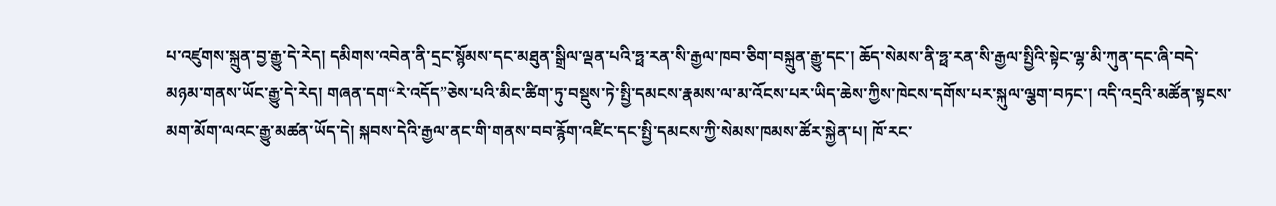པ་འཛུགས་སྐྲུན་བྱ་རྒྱུ་དེ་རེད། དམིགས་འབེན་ནི་དྲང་སྙོམས་དང་མཐུན་སྒྲིལ་ལྡན་པའི་ཧྥ་རན་སི་རྒྱལ་ཁབ་ཅིག་བསྐྲུན་རྒྱུ་དང་། ཆོད་སེམས་ནི་ཧྥ་རན་སི་རྒྱལ་སྤྱིའི་སྟེང་ལྷ་མི་ཀུན་དང་ཞི་བདེ་མཉམ་གནས་ཡོང་རྒྱུ་དེ་རེད། གཞན་དག“རེ་འདོད”ཅེས་པའི་མིང་ཚིག་ཏུ་བསྡུས་ཏེ་སྤྱི་དམངས་རྣམས་ལ་མ་འོངས་པར་ཡིད་ཆེས་ཀྱིས་ཁེངས་དགོས་པར་སྐུལ་ལྕག་བཏང་། འདི་འདྲའི་མཚོན་སྟངས་མག་མོག་ལའང་རྒྱུ་མཚན་ཡོད་དེ། སྐབས་དེའི་རྒྱལ་ནང་གི་གནས་བབ་རྙོག་འཛིང་དང་སྤྱི་དམངས་ཀྱི་སེམས་ཁམས་ཚོར་སྐྱེན་པ། ཁོ་རང་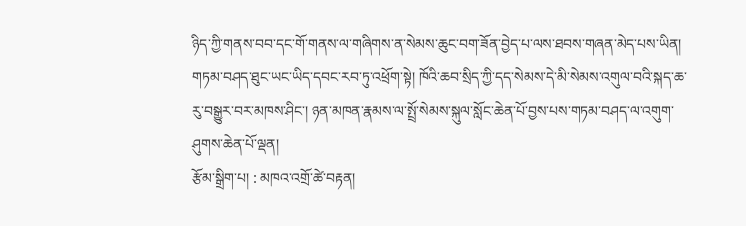ཉིད་ཀྱི་གནས་བབ་དང་གོ་གནས་ལ་གཞིགས་ན་སེམས་ཆུང་བག་ཟོན་བྱེད་པ་ལས་ཐབས་གཞན་མེད་པས་ཡིན། གཏམ་བཤད་ཐུང་ཡང་ཡིད་དབང་རབ་ཏུ་འཕྲོག་སྟེ། ཁོའི་ཆབ་སྲིད་ཀྱི་དད་སེམས་དེ་མི་སེམས་འགུལ་བའི་སྐད་ཆ་རུ་བསྒྱུར་བར་མཁས་ཤིང་། ཉན་མཁན་རྣམས་ལ་སྤྲོ་སེམས་སྐུལ་སློང་ཆེན་པོ་བྱས་པས་གཏམ་བཤད་ལ་འགུག་ཤུགས་ཆེན་པོ་ལྡན།
རྩོམ་སྒྲིག་པ། : མཁའ་འགྲོ་ཚེ་བརྟན།